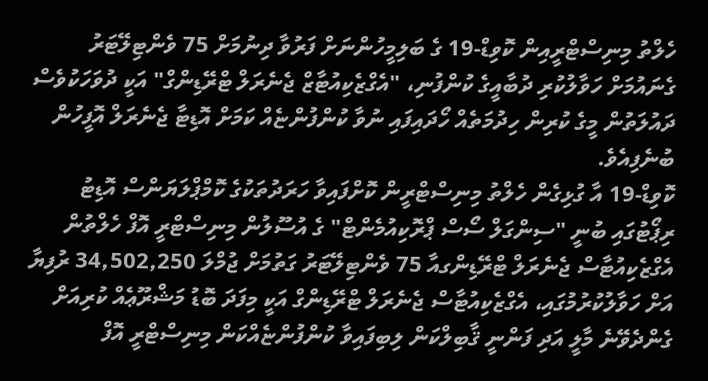ހެލްތު މިނިސްޓްރީއިން ކޮވިޑް-19 ގެ ބަލިމީހުންނަށް ފަރުވާ ދިނުމަށް 75 ވެންޓިލޭޓަރު ގެނައުމަށް ހަވާލުކުރި ދުބާއީގެ ކުންފުނި، "އެގްޒެކިއުޓާޒް ޖެނެރަލް ޓްރޭޑިންގް" އަކީ ދުވަހަކުވެސް ދައުލަތުން މީގެ ކުރިން ހިދުމަތެއް ހޯދައިފައި ނުވާ ކުންފުންޏެއް ކަމަށް އޮޑިޓާ ޖެނެރަލް އޮފީހުން ބުނެފިއެވެ.
ކޮވިޑް-19 އާ ގުޅިގެން ހެލްތު މިނިސްޓްރީން ކޮށްފައިވާ ހަރަދުތަކުގެ ކޮމްޕްލަޔަންސް އޮޑިޓު ރިޕޯޓުގައި ބުނީ "ސިންގަލް ސޯސް ޕްރޮކިއުމެންޓް" ގެ އުސޫލުން މިނިސްޓްރީ އޮފް ހެލްތުން އެގްޒެކިއުޓާސް ޖެނެރަލް ޓްރޭޑިންގއާ 75 ވެންޓިލޭޓަރު ގަތުމަށް ޖުމްލަ 34,502,250 ރުފިޔާ އަށް ހަވާލުކުރުމުގައި، އެގްޒެކިއުޓާސް ޖެނެރަލް ޓްރޭޑިންގް އަކީ މިފަދަ ބޮޑު މަޝްރޫޢެއް ކުރިއަށް ގެންދެވޭނެ މާލީ އަދި ފަންނީ ޤާބިލްކަން ލިބިފައިވާ ކުންފުންޏެއްކަން މިނިސްޓްރީ އޮފް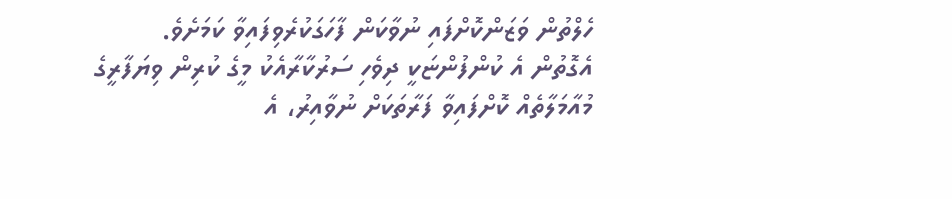ހެލްތުން ވަޒަންކޮށްފައި ނުވާކަން ފާހަގަކުރެވިފައިވާ ކަމަށެވެ.
އެގޮތުން އެ ކުންފުންޏަކީ ދިވެހި ސަރުކާރާއެކު މީގެ ކުރިން ވިޔަފާރީގެ މުއާމަލާތެއް ކޮށްފައިވާ ފަރާތަކަށް ނުވާއިރު، އެ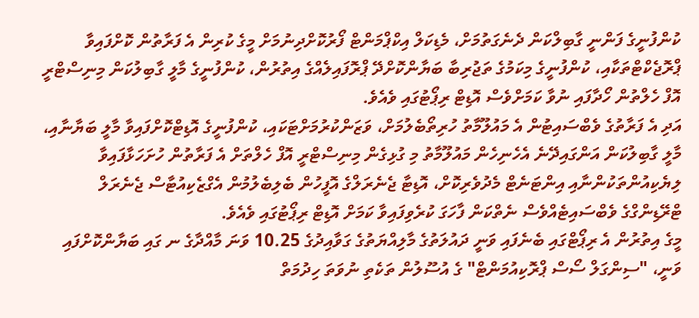ކުންފުނީގެ ފަންނީ ގާބިލްކަން ދެނެގަތުމަށް، މެޑިކަލް އިކްޕްމަންޓް ފޯރުކޮށްދިނުމަށް މީގެ ކުރިން އެ ފަރާތުން ކޮށްފައިވާ ޕްރޮޖެކްޓްތަކާއި، ކުންފުނީގެ މިކަމުގެ ތަޖުރިބާ ބަޔާންކޮށްދޭ ޕްރޮފައިލެއްގެ އިތުރުން، ކުންފުނީގެ މާލީ ގާބިލުކަން މިނިސްޓްރީ އޮފް ހެލްތުން ހޯދާފައި ނުވާ ކަމަށްވެސް އޮޑިޓް ރިޕޯޓުގައި ވެއެވެ.
އަދި އެ ފަރާތުގެ ވެބްސައިޓުން އެ މައުލޫމާތު ހުރިތޯބެލުމަށް، ވަޒަންކުރުމަށްޓަކައި، ކުންފުނީގެ އޮޑިޓްކޮށްފައިވާ މާލީ ބަޔާނާއި، މާލީ ގާބިލުކަން އަންގައިދޭނެ އެހެނިހެން މައުލޫމާތު މި ގުޅިގެން މިނިސްޓްރީ އޮފް ހެލްތަށް އެ ފަރާތުން ހުށަހަޅާފައިވާ ލިޔެކިއުންތަކުންނާއި އިންޓަނެޓް މެދުވެރިކޮށް، އޮޑިޓާ ޖެނެރަލްގެ އޮފީހުން ބެލިބެލުމުން އެގްޒެކިއުޓާސް ޖެނެރަލް ޓްރޭޑިންގްގެ ވެބްސައިޓެއްވެސް ނެތްކަން ފާހަގަ ކުރެވިފައިވާ ކަމަށް އޮޑިޓް ރިޕޯޓުގައި ވެއެވެ.
މީގެ އިތުރުން އެ ރިޕޯޓްގައި ބެނެފައި ވަނީ ދައުލަތުގެ މާލިއްޔަތުގެ ގަވާއިދުގެ 10.25 ވަނަ މާއްދާގެ ނ ގައި ބަޔާންކޮށްފައި ވަނީ، "ސިންގަލް ސޯސް ޕްރޮކިއުމަންޓް" ގެ އުސޫލުން ތަކެތި ނުވަތަ ހިދުމަތް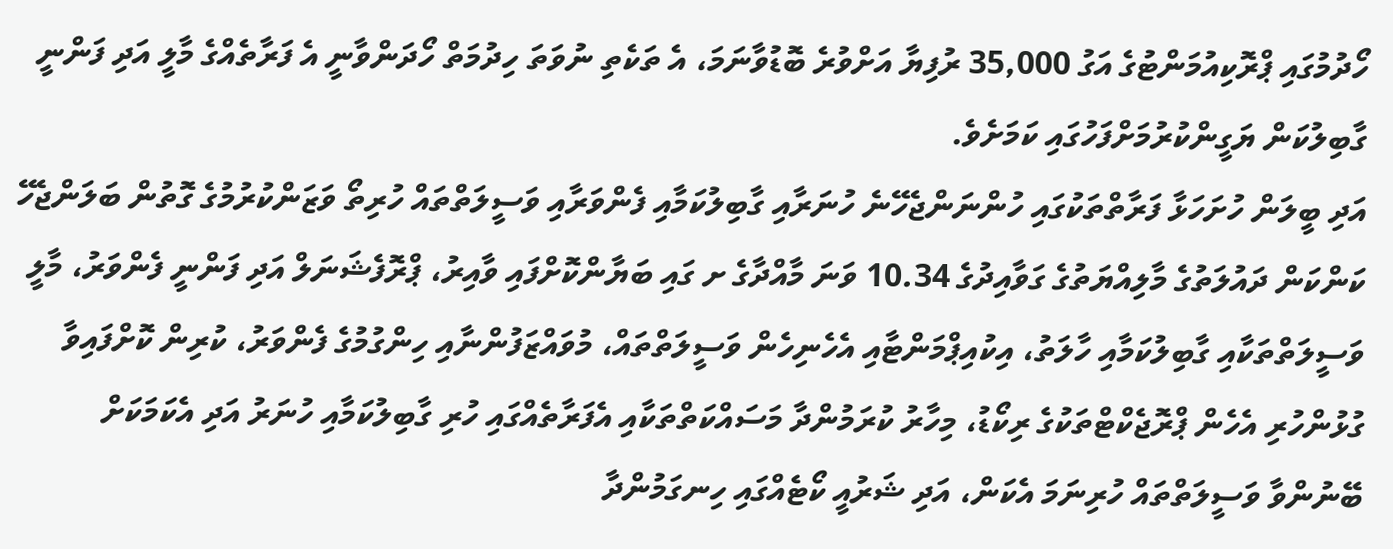ހޯދުމުގައި ޕްރޮކިއުމަންޓުގެ އަގު 35,000 ރުފިޔާ އަށްވުރެ ބޮޑުވާނަމަ، އެ ތަކެތި ނުވަތަ ހިދުމަތް ހޯދަންވާނީ އެ ފަރާތެއްގެ މާލީ އަދި ފަންނީ ގާބިލުކަން ޔަގީންކުރުމަށްފަހުގައި ކަމަށެވެ.
އަދި ބީލަން ހުށަހަޅާ ފަރާތްތަކުގައި ހުންނަންޖެހޭނެ ހުނަރާއި ގާބިލުކަމާއި ފެންވަރާއި ވަސީލަތްތައް ހުރިތޯ ވަޒަންކުރުމުގެ ގޮތުން ބަލަންޖެހޭ ކަންކަން ދައުލަތުގެ މާލިއްޔަތުގެ ގަވާއިދުގެ 10.34 ވަނަ މާއްދާގެ ށ ގައި ބަޔާންކޮށްފައި ވާއިރު، ޕްރޮފެޝަނަލް އަދި ފަންނީ ފެންވަރު، މާލީ ވަސީލަތްތަކާއި ގާބިލުކަމާއި ހާލަތު، އިކުއިޕްމަންޓާއި އެހެނިހެން ވަސީލަތްތައް، މުވައްޒަފުންނާއި ހިންގުމުގެ ފެންވަރު، ކުރިން ކޮށްފައިވާ ގުޅުންހުރި އެހެން ޕްރޮޖެކްޓްތަކުގެ ރިކޯޑު، މިހާރު ކުރަމުންދާ މަސައްކަތްތަކާއި އެފަރާތެއްގައި ހުރި ގާބިލުކަމާއި ހުނަރު އަދި އެކަމަކަށް ބޭނުންވާ ވަސީލަތްތައް ހުރިނަމަ އެކަން، އަދި ޝަރުއީ ކޯޓެއްގައި ހިނގަމުންދާ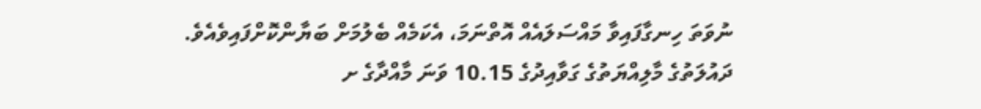ނުވަތަ ހިނގާފައިވާ މައްސަލައެއް އޮތްނަމަ، އެކަމެއް ބެލުމަށް ބަޔާންކޮށްފައިވެއެވެ.
ދައުލަތުގެ މާލިއްޔަތުގެ ގަވާއިދުގެ 10.15 ވަނަ މާއްދާގެ ށ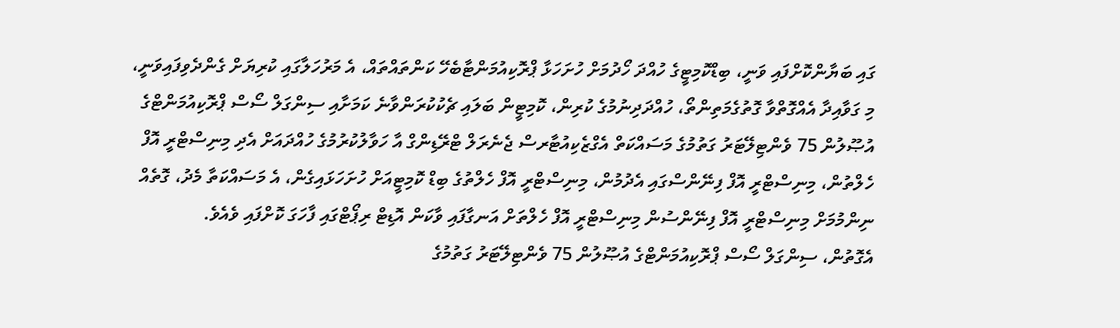ގައި ބަޔާންކޮށްފައި ވަނީ، ބިޑްކޮމިޓީގެ ހުއްދަ ހޯދުމަށް ހުށަހަޅާ ޕްރޮކިއުމަންޓާބެހޭ ކަންތައްތައް، އެ މަރުހަލާގައި ކުރިޔަށް ގެންދެވިފައިވަނީ، މި ގަވާއިދާ އެއްގޮތްވާ ގޮތުގެމަތިންތޯ، ހުއްދަދިނުމުގެ ކުރިން، ކޮމިޓީން ބަލައި ޗެކުކުރަންވާނެ ކަމަށާއި ސިންގަލް ސޯސް ޕްރޮކިއުމަންޓްގެ އުޞޫލުން 75 ވެންޓިލޭޓަރު ގަތުމުގެ މަސައްކަތް އެގްޒެކިއުޓާރސް ޖެނެރަލް ޓްރޭޑިންގް އާ ހަވާލުކުރުމުގެ ހުއްދައަށް އެދި މިނިސްޓްރީ އޮފް ހެލްތުން، މިނިސްޓްރީ އޮފް ފިނޭންސްގައި އެދުމުން، މިނިސްޓްރީ އޮފް ހެލްތުގެ ބިޑް ކޮމިޓީއަށް ހުށަހަޅައިގެން، އެ މަސައްކަތާ މެދު، ގޮތެއް ނިންމުމަށް މިނިސްޓްރީ އޮފް ފިނޭންސުން މިނިސްޓްރީ އޮފް ހެލްތަށް އަނގާފައި ވާކަން އޮޑިޓް ރިޕޯޓްގައި ފާހަގަ ކޮށްފައި ވެއެވެ.
އެގޮތުން، ސިންގަލް ސޯސް ޕްރޮކިއުމަންޓްގެ އުޞޫލުން 75 ވެންޓިލޭޓަރު ގަތުމުގެ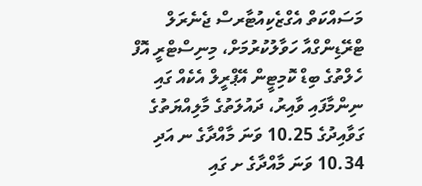މަސައްކަތް އެގްޒެކިއުޓާރސް ޖެނެރަލް ޓްރޭޑިންގްއާ ހަވާލުކުރުމަށް، މިނިސްޓްރީ އޮފް ހެލްތުގެ ބިޑް ކޮމިޓީން އޭޕްރީލް އެކެއް ގައި ނިންމާފައި ވާއިރު، ދައުލަތުގެ މާލިއްޔަތުގެ ގަވާއިދުގެ 10.25 ވަނަ މާއްދާގެ ނ އަދި 10.34 ވަނަ މާއްދާގެ ށ ގައި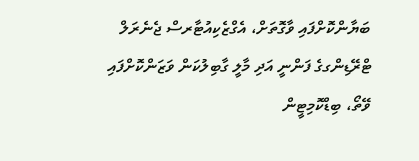ބަޔާންކޮށްފައި ވާގޮތަށް، އެގްޒެކިއުޓާރސް ޖެނެރަލް ޓްރޭޑިންގގެ ފަންނީ އަދި މާލީ ގާބިލުކަން ވަޒަންކޮށްފައި ވޭތޯ، ބިޑްކޮމިޓީން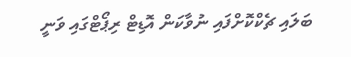ބަލައި ޗެކްކޮށްފައި ނުވާކަން އޮޑިޓް ރިޕޯޓްގައި ވަނީ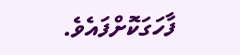ފާހަގަކޮށްފައެވެ.